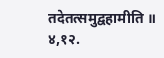तदेतत्समुद्वहामीति ॥ ४,१२.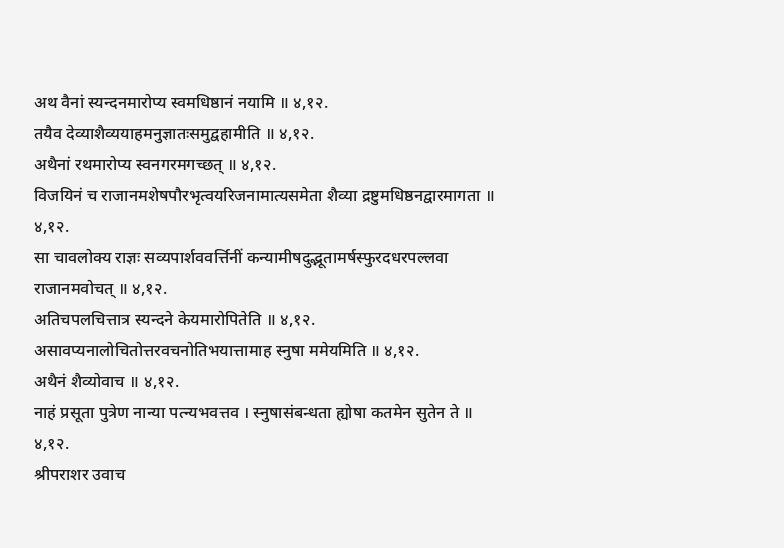अथ वैनां स्यन्दनमारोप्य स्वमधिष्ठानं नयामि ॥ ४,१२.
तयैव देव्याशैव्ययाहमनुज्ञातःसमुद्वहामीति ॥ ४,१२.
अथैनां रथमारोप्य स्वनगरमगच्छत् ॥ ४,१२.
विजयिनं च राजानमशेषपौरभृत्वयरिजनामात्यसमेता शैव्या द्रष्टुमधिष्ठनद्वारमागता ॥ ४,१२.
सा चावलोक्य राज्ञः सव्यपार्शववर्त्तिनीं कन्यामीषदुद्भूतामर्षस्फुरदधरपल्लवा राजानमवोचत् ॥ ४,१२.
अतिचपलचित्तात्र स्यन्दने केयमारोपितेति ॥ ४,१२.
असावप्यनालोचितोत्तरवचनोतिभयात्तामाह स्नुषा ममेयमिति ॥ ४,१२.
अथैनं शैव्योवाच ॥ ४,१२.
नाहं प्रसूता पुत्रेण नान्या पत्न्यभवत्तव । स्नुषासंबन्धता ह्योषा कतमेन सुतेन ते ॥ ४,१२.
श्रीपराशर उवाच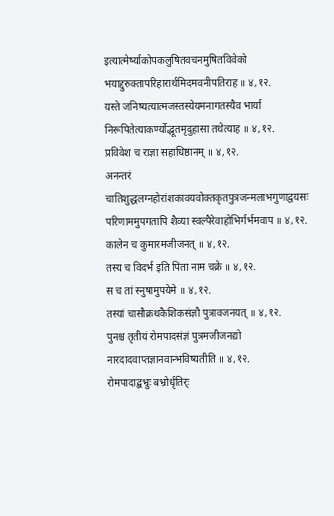इत्यात्मेर्ष्याकोपकलुषितवचनमुषितविवेको भयाद्दुरुक्तापरिहारार्थमिदमवनीपतिराह ॥ ४,१२.
यस्ते जनिष्यत्यात्मजस्तस्येयमनागतस्यैव भार्या निरूपितेत्याकर्ण्योद्भूतमृदुहासा तथेत्याह ॥ ४,१२.
प्रविवेश च राज्ञा सहाधिष्ठानम् ॥ ४,१२.
अनन्तरं चातिशुद्धलग्नहोरांशकावयवोक्तकृतपुत्रजन्मलाभगुणाद्वयसः परिणाममुपगतापि शैव्या स्वल्पैरेवाहोभिर्गर्भमवाप ॥ ४,१२.
कालेन च कुमारमजीजनत् ॥ ४,१२.
तस्य च विदर्भ इति पिता नाम चक्रे ॥ ४,१२.
स च तां स्नुषामुपयेमे ॥ ४,१२.
तस्यां चासौक्रथकैशिकसंज्ञौ पुत्रावजनयत् ॥ ४,१२.
पुनश्च तृतीयं रोमपादसंज्ञं पुत्रमजीजनद्यो नारदादवाप्तज्ञानवान्भविष्यतीति ॥ ४,१२.
रोमपादाद्बभ्रुः बभ्रोर्धृतिर्ः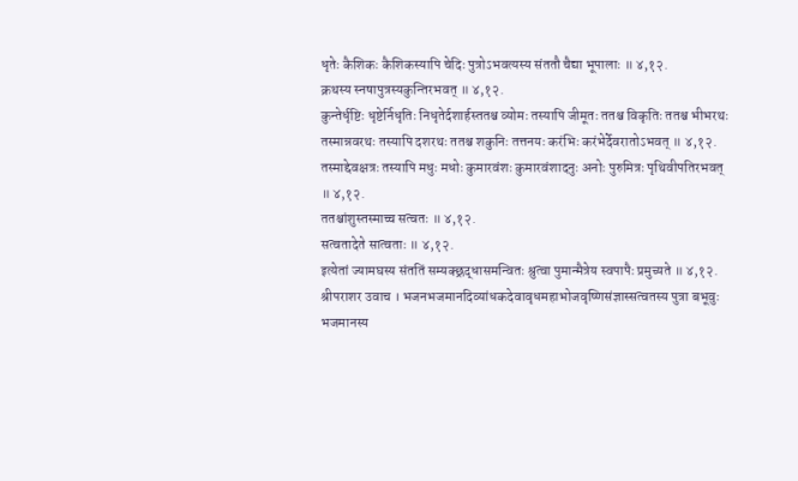धृतेः कैशिकः कैशिकस्यापि चेदिः पुत्रोऽभवत्यस्य संततौ चैद्या भूपालाः ॥ ४,१२.
क्रथस्य स्नषापुत्रस्यकुन्तिरभवत् ॥ ४,१२.
कुन्तेर्धृष्टिः धृष्टेर्निधृतिः निधृतेर्दशार्हस्ततश्च व्योमः तस्यापि जीमूतः ततश्च विकृतिः ततश्च भीभरथः तस्मान्नवरथः तस्यापि दशरथः ततश्च शकुनिः तत्तनयः करंभिः करंभेर्देवरातोऽभवत् ॥ ४,१२.
तस्माद्देवक्षत्रः तस्यापि मधुः मधोः कुमारवंशः कुमारवंशादनुः अनोः पुरुमित्रः पृथिवीपतिरभवत् ॥ ४,१२.
ततश्चांशुस्तस्माच्च सत्वतः ॥ ४,१२.
सत्वतादेते सात्वताः ॥ ४,१२.
इत्येतां ज्यामघस्य संततिं सम्यक्छ्रद्धासमन्वितः श्रुत्वा पुमान्मैत्रेय स्वपापैः प्रमुच्यते ॥ ४,१२.
श्रीपराशर उवाच । भजनभजमानदिव्यांधकदेवावृधमहाभोजवृष्णिसंज्ञास्सत्वतस्य पुत्रा बभूवुः
भजमानस्य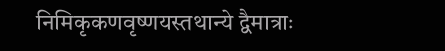निमिकृकणवृष्णयस्तथान्ये द्वैमात्राः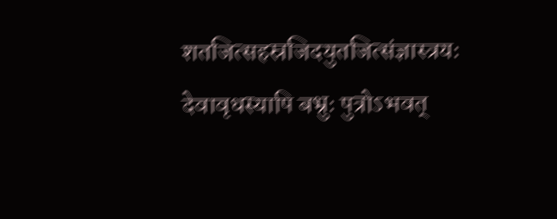शतजित्सहस्रजिदयुतजित्संज्ञास्त्रयः
देवावृधस्यापि बभ्रुः पुत्रोऽभवत्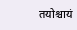तयोश्चायं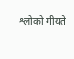श्लोको गीयते